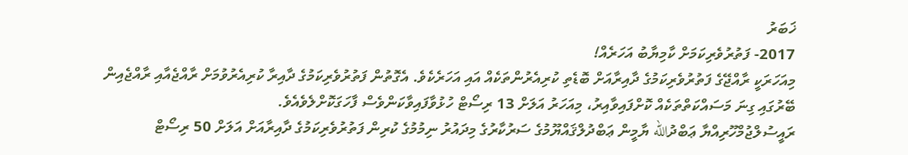ޚަބަރު
2017- ފަތުރުވެރިކަމަށް ކާމިޔާބު އަހަރެއް!
މިއަހަރަކީ ރާއްޖޭގެ ފަތުރުވެރިކަމުގެ ދާއިރާއަށް ބޮޑެތި ކުރިއެރުންތަކެއް އައި އަހަރެކެވެ. އެގޮތުން ފަތުރުވެރިކަމުގެ ދާއިރާ ކުރިއެރުވުމަށް ރާއްޖެއާއި ރާއްޖެއިން ބޭރުގައި ގިނަ މަސައްކަތްތަކެއް ކޮށްފައިވާއިރު، މިއަހަރު އަލަށް 13 ރިސޯޓް ހުޅުވާފައިވާކަންވެސް ފާހަގަކޮށްލެވެއެވެ.
ރައީސުލްޖުމްހޫރިއްޔާ ޢަބްދުالله ޔާމީން ޢަބްދުލްޤައްޔޫމުގެ ސަރުކާރުގެ މިދައުރު ނިމުމުގެ ކުރިން ފަތުރުވެރިކަމުގެ ދާއިރާއަށް އަލަށް 50 ރިސޯޓް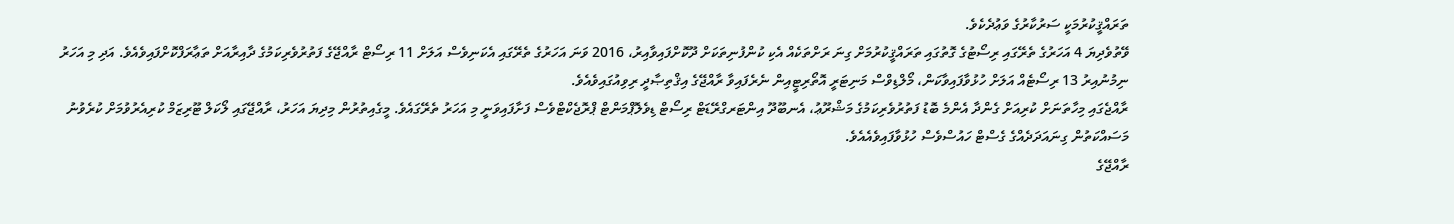ތަރައްޤީކުރުމަކީ ސަރުކާރުގެ ވަޢުދެކެވެ.
ވޭތުވެދިޔަ 4 އަހަރުގެ ތެރޭގައި ރިސޯޓުގެ ގޮތުގައި ތަރައްޤީކުރުމަށް ގިނަ ރަށްތަކެއް އެކި ކުންފުނިތަކަށް ދޫކޮށްފައިވާއިރު، 2016 ވަނަ އަހަރުގެ ތެރޭގައި އެކަނިވެސް އަލަށް 11 ރިސޯޓް ރާއްޖޭގެ ފަތުރުވެރިކަމުގެ ދާއިރާއަށް ތަޢާރަފްކޮށްފައިވެއެވެ. އަދި މި އަހަރު ނިމުނުއިރު 13 ރިސޯޓެއް އަލަށް ހުޅުވާފައިވާކަން، މޯލްޑިވްސް މަނިޓަރީ އޮތޯރިޓީއިން ނެރެފައިވާ ރާއްޖޭގެ އިޤްތިޞާދީ ރިވިއުގައިވެއެވެ.
ރާއްޖެގައި މިހާތަނަށް ކުރިއަށް ގެންދާ އެންމެ ބޮޑު ފަތުރުވެރިކަމުގެ މަޝްރޫޢު، އެނބޫދޫ އިންޓަރގްރޭޑަޓް ރިސޯޓް ޑިވެލޮޕްމަންޓް ޕްރޮޖެކްޓްވެސް ފަށާފައިވަނީ މި އަހަރު ތެރޭގައެވެ. މީގެއިތުރުން މިދިޔަ އަހަރު، ރާއްޖޭގައި ލޯކަލް ޓޫރިޒަމް ކުރިއެރުވުމަށް ކުރެވުނު މަސައްކަތުން ގިނައަދަދެއްގެ ގެސްޓް ހައުސްވެސް ހުޅުވާފައިވެއެއެވެ.
ރާއްޖޭގެ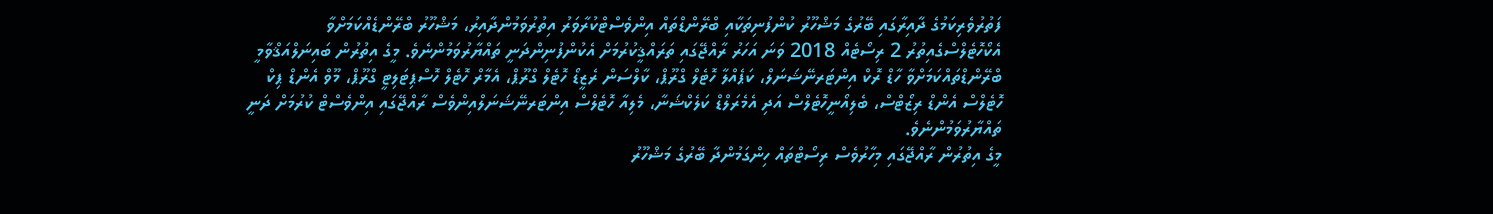ފަތުރުވެރިކަމުގެ ދާއިރާގައި ބޭރުގެ މަޝްހޫރު ކުންފުނިތަކާއި ބްރޭންޑްތައް އިންވެސްޓްކުރާވަރު އިތުރުވަމުންދާއިރު، މަޝްހޫރު ބްރޭންޑެއްކަމަށްވާ އެކޯހޮޓެލްސްގެއިތުރު 2 ރިސޯޓެއް 2018 ވަނަ އަހަރު ރާއްޖޭގައި ތަރައްޤީކުރުމަށް އެކުންފުނިންދަނީ ތައްޔާރުވަމުންނެވެ. މީގެ އިތުރުން ބައިނަލްއަޤްވާމީ ބްރޭންޑްތައްކަމަށްވާ ހާޑް ރޮކް އިންޓަރނޭޝަނަލް، ކަޕެއްލާ ހޮޓެލް ގްރޫޕް، ކާލްސަން ރެޒީޑޯ ހޮޓެލް ގްރޫޕް، އެމާރް ހޮޓެލް ހޮސްޕިޓަލިޓީ ގްރޫޕް، މޫވް އެންޑް ޕިކް ހޮޓެލްސް އެންޑް ރިޒޯޓްސް، ބެލިއޯނީހޮޓެލްސް އަދި އެމެރަލްޑް ކަލެކްޝަނާ، މެލިއާ ހޮޓެލްސް އިންޓަރނޭޝަނަލްއިންވެސް ރާއްޖޭގައި އިންވެސްޓް ކުރުމަށް ދަނީ ތައްޔާރުވަމުންނެވެ.
މީގެ އިތުރުން ރާއްޖޭގައި މިހާރުވެސް ރިސޯޓްތައް ހިންގަމުންދާ ބޭރުގެ މަޝްހޫރު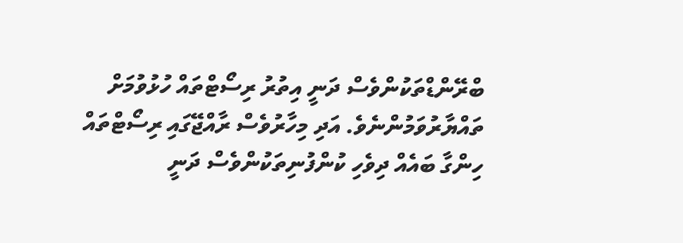ބްރޭންޑްތަކުންވެސް ދަނީ އިތުރު ރިސޯޓްތައް ހުޅުވުމަށް ތައްޔާރުވަމުންނެވެ. އަދި މިހާރުވެސް ރާއްޖޭގައި ރިސޯޓްތައް ހިންގާ ބައެއް ދިވެހި ކުންފުނިތަކުންވެސް ދަނީ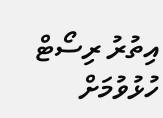އިތުރު ރިސޯޓް ހުޅުވުމަށް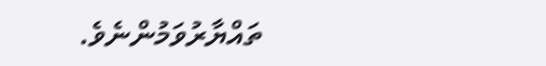ތައްޔާރުވަމުންނެވެ.